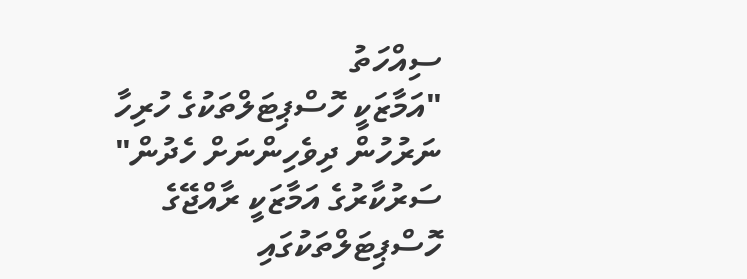ސިއްހަތު
"އަމާޒަކީ ހޮސްޕިޓަލްތަކުގެ ހުރިހާ ނަރުހުން ދިވެހިންނަށް ހެދުން"
ސަރުކާރުގެ އަމާޒަކީ ރާއްޖޭގެ ހޮސްޕިޓަލްތަކުގައި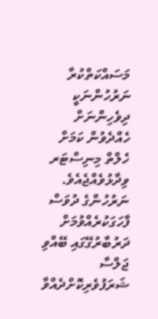މަސައްކަތްކުރާ ނަރުހުންނަކީ ދިވެހިންނަށް ހެއްދެވުން ކަމަށް ހެލްތް މިނިސްޓަރ ވިދާޅުވެއްޖެއެވެ.
ނަރުހުންގެ ދުވަސް ފާހަގަކުރެއްވުމަށް ދަރުބާރުގޭގައި ބޭއްވި ޖަލްސާ ޝަރަފުވެރިކޮށްދެއްވާ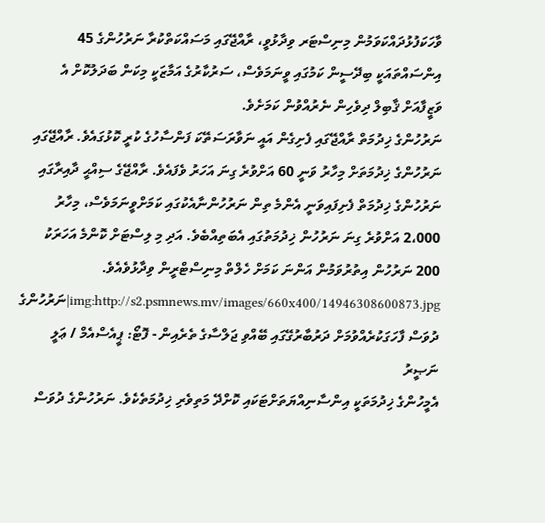ވާހަކަފުޅުދައްކަވަމުން މިނިސްޓަރ ވިދާޅުވީ، ރާއްޖޭގައި މަސައްކަތްކުރާ ނަރުހުންގެ 45 އިންސައްތައަކީ ބިދޭސީން ކަމުގައި ވީނަމަވެސް، ސަރުކާރުގެ އަމާޒަކީ މިކަން ބަދަލުކޮށް އެ ވަޒީފާއަށް ޤާބިލް ދިވެހިން ނެރުއްވުން ކަމަށެވެ.
ނަރުހުންގެ ޚިދުމަތް ރާއްޖޭގައި ފެށިގެން އައީ ނަވާރަސަތޭކަ ފަންސާހުގެ ކުރީ ކޮޅުގައެވެ. ރާއްޖޭގައި ނަރުހުންގެ ޚިދުމަތަށް މިހާރު ވަނީ 60 އަށްވުރެ ގިނަ އަހަރު ވެފައެވެ. ރާއްޖޭގެ ސިއްޙީ ދާއިރާގައި ނަރުހުންގެ ޚިދުމަތް ފެށިފައިވަނީ އެންމެ ތިން ނަރުހުންނާއެކުގައި ކަމަށްވީނަމަވެސް، މިހާރު 2،000 އަށްވުރެ ގިނަ ނަރުހުން ޚިދުމަތުގައި އެބަތިއްބެވެ. އަދި މި ލިސްޓަށް ކޮންމެ އަހަރަކު 200 ނަރުހުން އިތުރުވަމުން އަންނަ ކަމަށް ހެލްތް މިނިސްޓްރީން ވިދާޅުވެއެވެ. img:http://s2.psmnews.mv/images/660x400/14946308600873.jpg|ނަރުހުންގެ ދުވަސް ފާހަގަކުރެއްވުމަށް ދަރުބާރުގޭގައި ބޭއްވި ޖަލްސާގެ ތެރެއިން - ފޮޓޯ: ޕީއެސްއެމް / ޢަލީ ނަޞީރު
އެމީހުންގެ ޚިދުމަތަކީ އިންސާނިއްޔަތަށްޓަކައި ކޮށްދޭ މަތިވެރި ޚިދުމަތެކެވެ. ނަރުހުންގެ ދުވަސް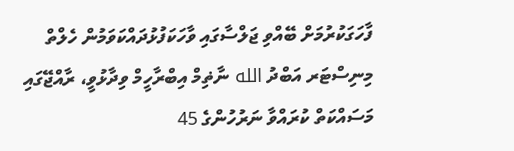ފާހަގަކުރުމަށް ބޭއްވި ޖަލްސާގައި ވާހަކަފުޅުދައްކަވަމުން ހެލްތް މިނިސްޓަރ އަބްދު الله ނާޡިމް އިބްރާހީމް ވިދާޅުވީ، ރާއްޖޭގައި މަސައްކަތް ކުރައްވާ ނަރުހުންގެ 45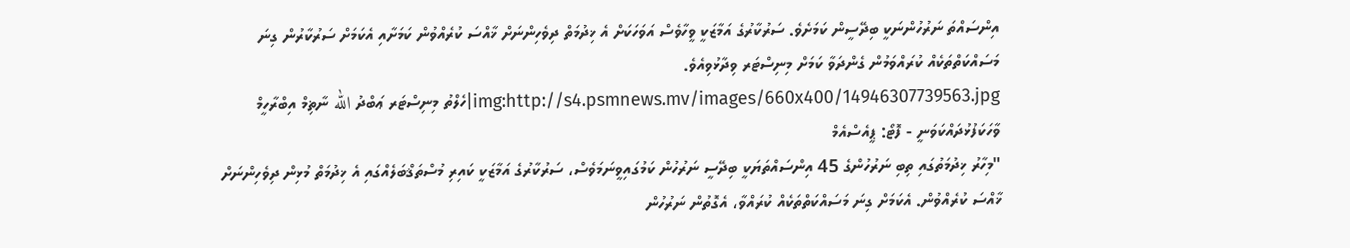އިންސައްތަ ނަރުހުންނަކީ ބިދޭސީން ކަމަށެވެ. ސަރުކާރުގެ އަމާޒަކީ ވީހާވެސް އަވަހަކަށް އެ ޚިދުމަތް ދިވެހިންނަށް ޚާއްސަ ކުރެއްވުން ކަމަށާއި އެކަމަށް ސަރުކާރުން ގިނަ މަސައްކަތްތަކެއް ކުރައްވަމުން ގެންދަވާ ކަމަށް މިނިސްޓަރ ވިދާޅުވިއެވެ. img:http://s4.psmnews.mv/images/660x400/14946307739563.jpg|ހެލްތު މިނިސްޓަރ ޢަބްދު الله ނާޡިމް އިބްރާހީމް ވާހަކަފުޅުދައްކަވަނީ - ފޮޓޯ: ޕީއެސްއެމް
"މިހާރު ޚިދުމަތުގައި ތިބި ނަރުހުންގެ 45 އިންސައްތަޔަކީ ބިދޭސީ ނަރުހުން ކަމުގައިވީނަމަވެސް، ސަރުކާރުގެ އަމާޒަކީ ކައިރި މުސްތަޤްބަލެއްގައި އެ ޚިދުމަތް މުޅިން ދިވެހިންނަށް ޚާއްސަ ކުރެއްވުން. އެކަމަށް ގިނަ މަސައްކަތްތަކެއް ކުރައްވާ، އެގޮތުން ނަރުހުން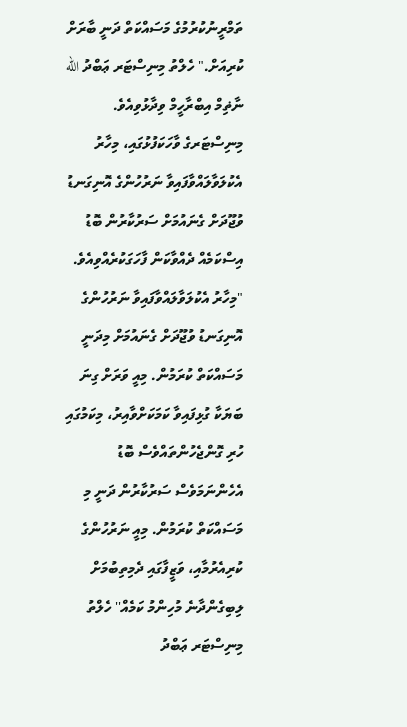ތަމްރީނުކުރުމުގެ މަސައްކަތް ދަނީ ބާރަށް ކުރިއަށް." ހެލްތު މިނިސްޓަރ ޢަބްދު الله ނާޡިމް އިބްރާހީމް ވިދާޅުވިއެވެ.
މިނިސްޓަރގެ ވާހަކަފުޅުގައި، މިހާރު އެކުލަވާލައްވާފައިވާ ނަރުހުންގެ އޮނިގަނޑު ވުޖޫދަށް ގެނައުމަށް ސަރުކާރުން ބޮޑު އިސްކަމެއް ދެއްވާކަން ފާހަގަކުރެއްވިއެވެ.
"މިހާރު އެކުލަވާލައްވާފައިވާ ނަރުހުންގެ އޮނިގަނޑު ވުޖޫދަށް ގެނައުމަށް މިދަނީ މަސައްކަތް ކުރަމުން. މިއީ ވަރަށް ގިނަ ބަޔަކާ ގުޅިފައިވާ ކަމަކަށްވާއިރު، މިކަމުގައި ހުރި ގޮންޖެހުންތައްވެސް ބޮޑު އެހެންނަމަވެސް ސަރުކާރުން ދަނީ މި މަސައްކަތް ކުރަމުން. މިއީ ނަރުހުންގެ ކުރިއެރުމާއި، ވަޒީފާގައި ދެމިތިބުމަށް ލިބިގެންދާނެ މުހިންމު ކަމެއް'' ހެލްތު މިނިސްޓަރ ޢަބްދު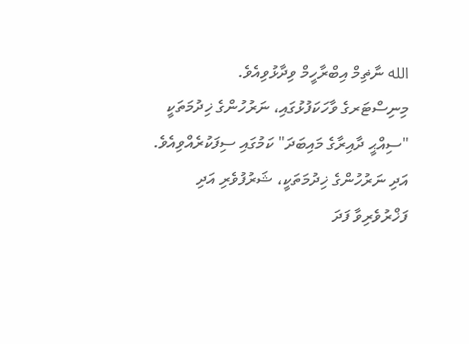الله ނާޡިމް އިބްރާހީމް ވިދާޅުވިއެވެ.
މިނިސްޓަރގެ ވާހަކަފުޅުގައި، ނަރުހުންގެ ޚިދުމަތަކީ "ސިއްޙީ ދާއިރާގެ މައިބަދަ" ކަމުގައި ސިފަކުރެއްވިއެވެ. އަދި ނަރުހުންގެ ޚިދުމަތަކީ، ޝަރުފުވެރި އަދި ފަޚްރުވެރިވާ ފަދަ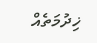ޚިދުމަތެއް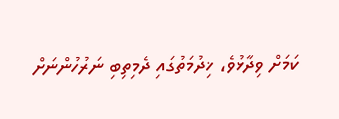ކަމަށް ވިދާޅުވެ، ޚިދުމަތުގައި ދެމިތިބި ނަރުހުންނަށް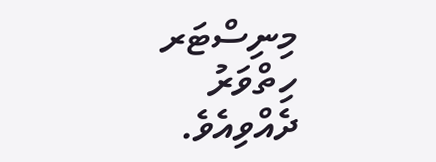މިނިސްޓަރ ހިތްވަރު ދެއްވިއެވެ.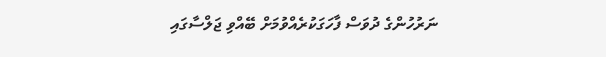ނަރުހުންގެ ދުވަސް ފާހަގަކުރެއްވުމަށް ބޭއްވި ޖަލްސާގައި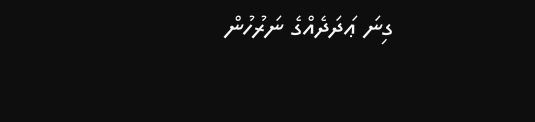ގިނަ ޢަދަދެއްގެ ނަރުހުން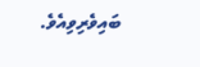ބައިވެރިވިއެވެ.